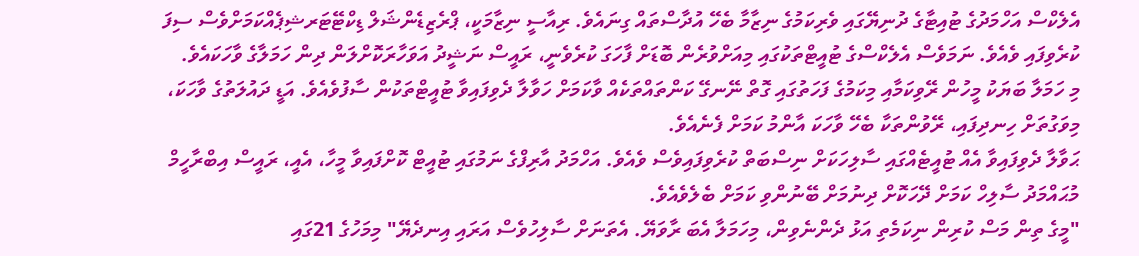އެލެކްސް އަހްމަދުގެ ޓުއިޓާގެ ދުނިޔޭގައި ވެރިކަމުގެ ނިޒާމާ ބެހޭ އުދާސްތައް ގިނައެވެ. ރިއާސީ ނިޒާމަކީ، ޕްރެޒިޑެންޝަލް ޑިކްޓޭޓަރޝިޕެއްކަމަށްވެސް ސިފަ ކުރެވިފައި ވެއެވެ. ނަމަވެސް އެލެކްސްގެ ޓުއީޓްތަކުގައި މިއަށްވުރެން ބޮޑަށް ފާހަގަ ކުރެވެނީ، ރައީސް ނަޝީދު އަވަހާރަކޮށްލަން ދިން ހަމަލާގެ ވާހަކައެވެ.
މި ހަމަލާ ބަޔަކު މީހުން ރޭވިކަމާއި މިކަމުގެ ފަހަތުގައި ގޮތް ނޭނގޭ ކަންތައްތަކެއް ވާކަމަށް ހަވާލާ ދެވިފައިވާ ޓުއީޓްތަކުން ސާފުވެއެވެ. އަޑީ ދައުލަތުގެ ވާހަކަ، މިވަގުތަށް ހިނދިފައި، ރޭވުންތަކާ ބެހޭ ވާހަކަ އާންމު ކަމަށް ފެނެއެވެ.
ޙަވާލާ ދެވިފައިވާ އެއް ޓުއީޓެއްގައި ސާލިހަކަށް ނިސްބަތް ކުރެވިފައިވެސް ވެއެވެ. އަހްމަދު އާރިފްގެ ނަމުގައި ޓުއީޓް ކޮށްފައިވާ މީހާ، އެއީ، ރައީސް އިބްރާހީމް މުޙައްމަދު ސާލިހް ކަމަށް ދޭހަކޮށް ދިނުމަށް ބޭނުންވި ކަމަށް ބެލެވެއެވެ.
"މީގެ ތިން މަސް ކުރިން ނިކަމެތި އަޅު ދެންނެވިން، މިހަމަލާ އެބަ ރާވަޔޭ. އެތަނަށް ސާލިހުވެސް އަރައި އިނދެޔޭ" މިމަހުގެ 21ގައި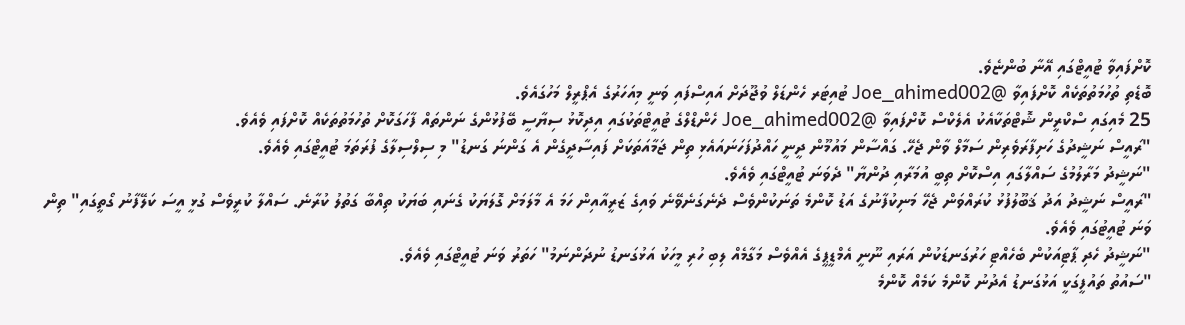ކޮށްފައިވާ ޓުއީޓްގައި އޭނާ ބުންޏެވެ.
ބޮޑެތި ތުހުމަތުތަކެއް ކޮށްފައިވާ @Joe_ahimed002 ޓުއިޓަރ ހެންޑަލް ވުޖޫދަށް އައިސްފައި ވަނީ މިއަހަރުގެ އެޕްރީލް މަހުގައެވެ.
25 މެއިގައި ސްކްރީން ޝޮޓްތަކާއެކު އެލެކްސް ކޮށްފައިވާ @Joe_ahimed002 ހެންޑްލްގެ ޓުއީޓްތަކުގައި އިދިކޮޅު ސިޔާސީ ބޭފުޅުންގެ ނަންތައް ފާހަގަކޮށް ތުހުމަތުތަކެއް ކޮށްފައި ވެއެވެ.
"ރައީސް ނަޝީދުގެ ހަށިފާރަވެރިން ސަމާލް ވާން ޖެހޭ. ގައްސާން މައުމޫން ދީނީ ހައްދުފަހަނައައެޅި ތިން ޖަމާއަތަކަށް ފައިސާދީގެން އެ ގަންނަ ގަނޑު" މި ސިލްސިލާގެ ފުރަތަމަ ޓުއީޓްގައި ވެއެވެ.
"ނަޝީދު މަރާލުމުގެ ސައްލާގައި އިސްކޮށް ތިބީ އުމަރާއި ދުންޔާ" ދެވަނަ ޓުއީޓްގައި ވެއެވެ.
"ރައީސް ނަޝީދު އަދު ޤަބޫލުފުޅު ކުރައްވަން ޖެހޭ މަނިކުފާނުގެ އަޑު ކޮންމެ ތަނަކުންވެސް ދެނެގަނެވޭނެ ވައިގެ ޒަރީއާއިން ހަމަ އެ މާލަމަށް ގޮލަޔަކު ގެނައި ބަޔަކު ތިއްބާ ގަތުލު ކުރާނެ. ސައްލާ ކުރީވެސް ގުޅީ އީސަ ކަލޭފާނު ގޯތީގައި" ތިން ވަނަ ޓުއީޓުގައި ވެއެވެ.
"ނަޝީދު ހެދި ޕާޓިއަކުން ބެހެއްޓި ހަރުގަނޑަކުން އަރައި ނޫނީ އެމްޑީޕީގެ އެއްވެސް މަގާމެއް ލިބި ހުރި މީހަކު އަޅުގަނޑު ނުދަންނަމު" ހަތަރު ވަނަ ޓުއީޓްގައި ވެއެވެ.
"ސައުތު ތައުފީގަކީ އަޅުގަނޑު އެދުނު ކޮންމެ ކަމެއް ކޮންމެ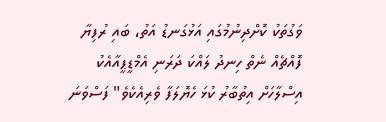ވަގުތަކު ކޮށްދިނުމުގައި އަޅުގަނޑު އަތު، ބައި ރުފިޔާ ފޮއްޗެއް ނެތް ހިނދު ލައްކަ ދަރަނި އެމްޑީޕީއާއެކު އިސްލާހަށް އިތުބާރު ކުޅަ ހެޔޮލަފާ ވެރިއެކެވެ" ފަސްވަނަ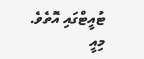ޓުއީޓްގައި އޮތެވެ.
މިއީ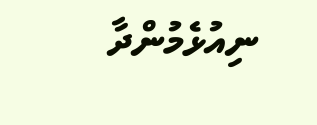ނިއުޅެމުންދާ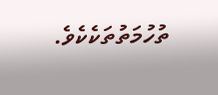ތުހުމަތުތަކެކެވެ.